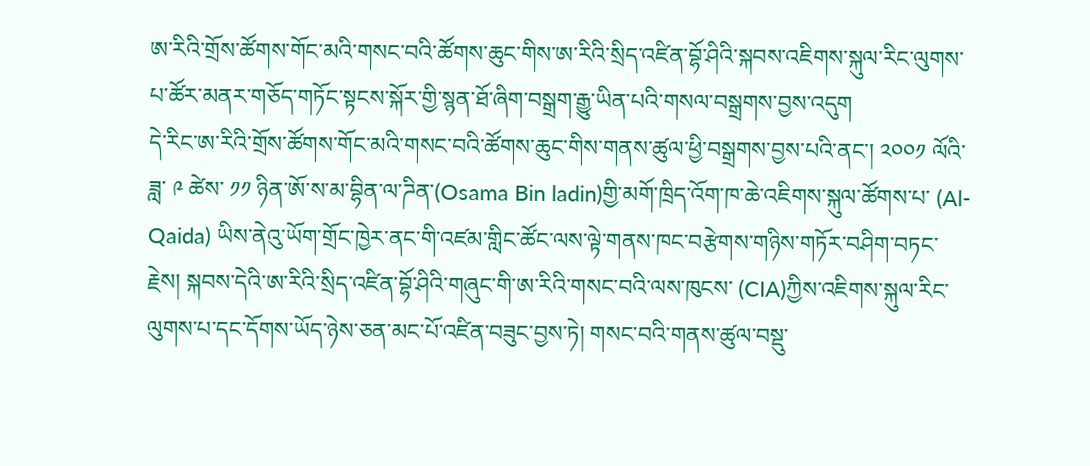ཨ་རིའི་གྲོས་ཚོགས་གོང་མའི་གསང་བའི་ཚོགས་ཆུང་གིས་ཨ་རིའི་སྲིད་འཛིན་བྷོ་ཤིའི་སྐབས་འཇིགས་སྐུལ་རིང་ལུགས་པ་ཚོར་མནར་གཅོད་གཏོང་སྟངས་སྐོར་གྱི་སྙན་ཐོ་ཞིག་བསྒྲག་རྒྱུ་ཡིན་པའི་གསལ་བསྒྲགས་བྱས་འདུག
དེ་རིང་ཨ་རིའི་གྲོས་ཚོགས་གོང་མའི་གསང་བའི་ཚོགས་ཆུང་གིས་གནས་ཚུལ་ཕྱི་བསྒྲགས་བྱས་པའི་ནང་། ༢༠༠༡ ལོའི་ཟླ་ ༩ ཚེས་ ༡༡ ཉིན་ཨོ་ས་མ་བྷིན་ལ་ཌིན་(Osama Bin ladin)གྱི་མགོ་ཁྲིད་འོག་ཁ་ཆེ་འཇིགས་སྐུལ་ཚོགས་པ་ (Al-Qaida) ཡིས་ནེའུ་ཡོག་གྲོང་ཁྱེར་ནང་གི་འཛམ་གླིང་ཚོང་ལས་ལྟེ་གནས་ཁང་བརྩེགས་གཉིས་གཏོར་བཤིག་བཏང་རྗེས། སྐབས་དེའི་ཨ་རིའི་སྲིད་འཛིན་བྷོ་ཤིའི་གཞུང་གི་ཨ་རིའི་གསང་བའི་ལས་ཁུངས་ (CIA)ཀྱིས་འཇིགས་སྐུལ་རིང་ལུགས་པ་དང་དོགས་ཡོད་ཉེས་ཅན་མང་པོ་འཛིན་བཟུང་བྱས་ཏེ། གསང་བའི་གནས་ཚུལ་བསྡུ་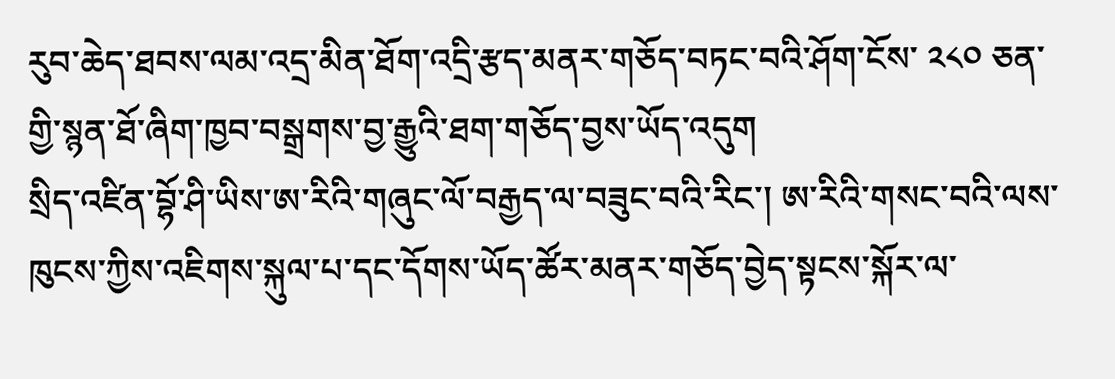རུབ་ཆེད་ཐབས་ལམ་འདྲ་མིན་ཐོག་འདྲི་རྩད་མནར་གཅོད་བཏང་བའི་ཤོག་ངོས་ ༢༨༠ ཅན་གྱི་སྙན་ཐོ་ཞིག་ཁྱབ་བསྒྲགས་བྱ་རྒྱུའི་ཐག་གཅོད་བྱས་ཡོད་འདུག
སྲིད་འཛིན་བྷོ་ཤི་ཡིས་ཨ་རིའི་གཞུང་ལོ་བརྒྱད་ལ་བཟུང་བའི་རིང་། ཨ་རིའི་གསང་བའི་ལས་ཁུངས་ཀྱིས་འཇིགས་སྐུལ་པ་དང་དོགས་ཡོད་ཚོར་མནར་གཅོད་བྱེད་སྟངས་སྐོར་ལ་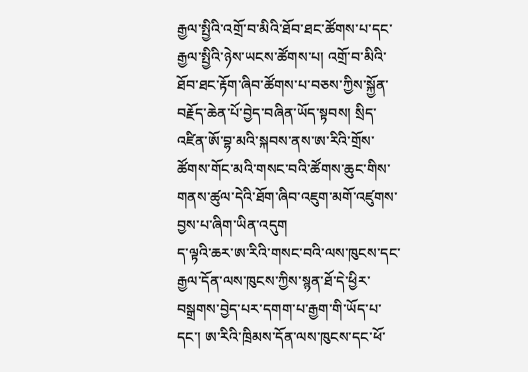རྒྱལ་སྤྱིའི་འགྲོ་བ་མིའི་ཐོབ་ཐང་ཚོགས་པ་དང་ རྒྱལ་སྤྱིའི་ཉེས་ཡངས་ཚོགས་པ། འགྲོ་བ་མིའི་ཐོབ་ཐང་རྟོག་ཞིབ་ཚོགས་པ་བཅས་ཀྱིས་སྐྱོན་བརྗོད་ཆེན་པོ་བྱེད་བཞིན་ཡོད་སྟབས། སྲིད་འཛིན་ཨོ་བྷ་མའི་སྐབས་ནས་ཨ་རིའི་གྲོས་ཚོགས་གོང་མའི་གསང་བའི་ཚོགས་ཆུང་གིས་གནས་ཚུལ་དེའི་ཐོག་ཞིབ་འཇུག་མགོ་འཛུགས་བྱས་པ་ཞིག་ཡིན་འདུག
ད་ལྟའི་ཆར་ཨ་རིའི་གསང་བའི་ལས་ཁུངས་དང་རྒྱལ་དོན་ལས་ཁུངས་ཀྱིས་སྙན་ཐོ་དེ་ཕྱིར་བསྒྲགས་བྱེད་པར་དགག་པ་རྒྱག་གི་ཡོད་པ་དང་། ཨ་རིའི་ཁྲིམས་དོན་ལས་ཁུངས་དང་ཕོ་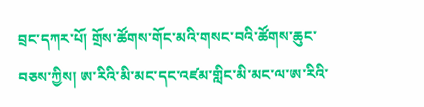བྲང་དཀར་པོ། གྲོས་ཚོགས་གོང་མའི་གསང་བའི་ཚོགས་ཆུང་བཅས་ཀྱིས། ཨ་རིའི་མི་མང་དང་འཛམ་གླིང་མི་མང་ལ་ཨ་རིའི་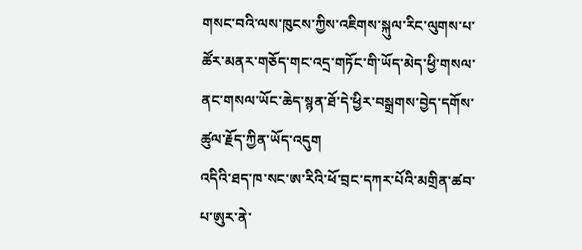གསང་བའི་ལས་ཁུངས་ཀྱིས་འཇིགས་སྐུལ་རིང་ལུགས་པ་ཚོར་མནར་གཅོད་གང་འདྲ་གཏོང་གི་ཡོད་མེད་ཕྱི་གསལ་ནང་གསལ་ཡོང་ཆེད་སྙན་ཐོ་དེ་ཕྱིར་བསྒྲགས་བྱེད་དགོས་ཚུལ་རྗོད་ཀྱིན་ཡོད་འདུག
འདིའི་ཐད་ཁ་སང་ཨ་རིའི་ཕོ་བྲང་དཀར་པོའི་མགྲིན་ཚབ་པ་ཨུར་ནེ་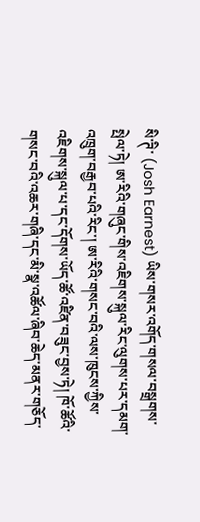སི་ཊི་ (Josh Earnest) ཡིས་གསར་འགོད་གསལ་བསྒྲགས་སྤེལ་ཏེ། ཨ་རིའི་གཞུང་གིས་འཇིགས་སྐུལ་རིང་ལུགས་པར་དམག་འཁྲུག་བརྒྱབ་པའི་རིང་། ཨ་རིའི་གསང་བའི་ལས་ཁུངས་ཀྱིས་འཇིགས་སྐུལ་པ་དང་དོགས་ཡོད་ཚོ་འཛིན་བཟུང་བྱས་ཏེ། ཁོ་ཚོའི་གསང་བའི་འཆར་གཞི་དང་མི་སྣ་འཚོལ་ཞིབ་ཆེད་མནར་གཅོད་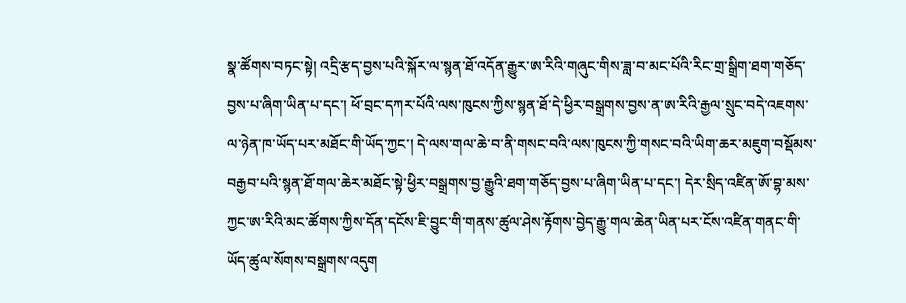སྣ་ཚོགས་བཏང་སྟེ། འདྲི་རྩད་བྱས་པའི་སྐོར་ལ་སྙན་ཐོ་འདོན་རྒྱུར་ཨ་རིའི་གཞུང་གིས་ཟླ་བ་མང་པོའི་རིང་གྲ་སྒྲིག་ཐག་གཅོད་བྱས་པ་ཞིག་ཡིན་པ་དང་། ཕོ་བྲང་དཀར་པོའི་ལས་ཁུངས་ཀྱིས་སྙན་ཐོ་དེ་ཕྱིར་བསྒྲགས་བྱས་ན་ཨ་རིའི་རྒྱལ་སྲུང་བདེ་འཇགས་ལ་ཉེན་ཁ་ཡོད་པར་མཐོང་གི་ཡོད་ཀྱང་། དེ་ལས་གལ་ཆེ་བ་ནི་གསང་བའི་ལས་ཁུངས་ཀྱི་གསང་བའི་ཡིག་ཆར་མཇུག་བསྡོམས་བརྒྱབ་པའི་སྙན་ཐོ་གལ་ཆེར་མཐོང་སྟེ་ཕྱིར་བསྒྲགས་བྱ་རྒྱུའི་ཐག་གཅོད་བྱས་པ་ཞིག་ཡིན་པ་དང་། དེར་སྲིད་འཛིན་ཨོ་བྷ་མས་ཀྱང་ཨ་རིའི་མང་ཚོགས་ཀྱིས་དོན་དངོས་ཇི་བྱུང་གི་གནས་ཚུལ་ཤེས་རྟོགས་བྱེད་རྒྱུ་གལ་ཆེན་ཡིན་པར་ངོས་འཛིན་གནང་གི་ཡོད་ཚུལ་སོགས་བསྒྲགས་འདུག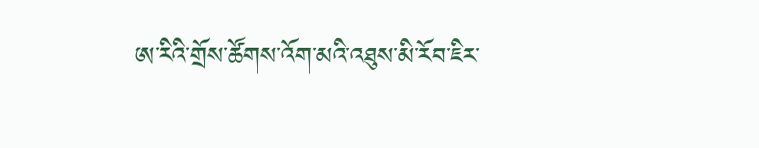ཨ་རིའི་གྲོས་ཚོགས་འོག་མའི་འཐུས་མི་རོབ་ཇིར་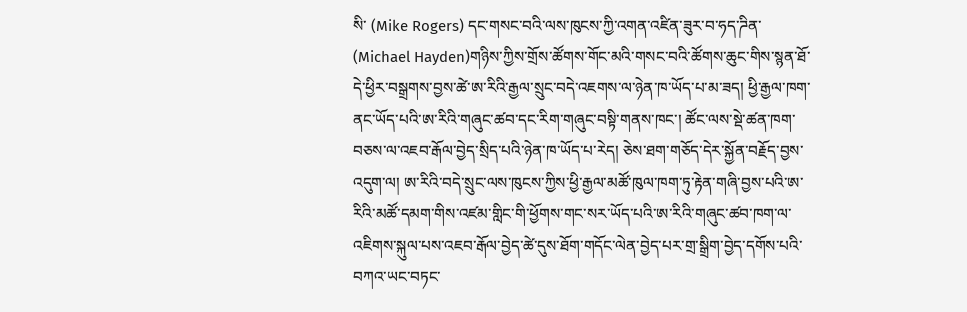སི་ (Mike Rogers) དང་གསང་བའི་ལས་ཁུངས་ཀྱི་འགན་འཛིན་ཟུར་བ་ཧད་ཌིན་ (Michael Hayden)གཉིས་ཀྱིས་གྲོས་ཚོགས་གོང་མའི་གསང་བའི་ཚོགས་ཆུང་གིས་སྙན་ཐོ་དེ་ཕྱིར་བསྒྲགས་བྱས་ཚེ་ཨ་རིའི་རྒྱལ་སྲུང་བདེ་འཇགས་ལ་ཉེན་ཁ་ཡོད་པ་མ་ཟད། ཕྱི་རྒྱལ་ཁག་ནང་ཡོད་པའི་ཨ་རིའི་གཞུང་ཚབ་དང་རིག་གཞུང་བསྟི་གནས་ཁང་། ཚོང་ལས་སྡེ་ཚན་ཁག་བཅས་ལ་འཇབ་རྒོལ་བྱེད་སྲིད་པའི་ཉེན་ཁ་ཡོད་པ་རེད། ཅེས་ཐག་གཅོད་དེར་སྐྱོན་བརྗོད་བྱས་འདུག་ལ། ཨ་རིའི་བདེ་སྲུང་ལས་ཁུངས་ཀྱིས་ཕྱི་རྒྱལ་མཚོ་ཁུལ་ཁག་ཏུ་རྟེན་གཞི་བྱས་པའི་ཨ་རིའི་མཚོ་དམག་གིས་འཛམ་གླིང་གི་ཕྱོགས་གང་སར་ཡོད་པའི་ཨ་རིའི་གཞུང་ཚབ་ཁག་ལ་འཇིགས་སྐུལ་པས་འཇབ་རྒོལ་བྱེད་ཚེ་དུས་ཐོག་གདོང་ལེན་བྱེད་པར་གྲ་སྒྲིག་བྱེད་དགོས་པའི་བཀའ་ཡང་བཏང་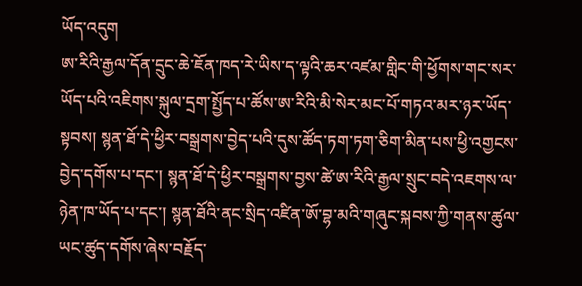ཡོད་འདུག
ཨ་རིའི་རྒྱལ་དོན་དྲུང་ཆེ་ཇོན་ཁད་རེ་ཡིས་ད་ལྟའི་ཆར་འཛམ་གླིང་གི་ཕྱོགས་གང་སར་ཡོད་པའི་འཇིགས་སྐུལ་དྲག་སྤྱོད་པ་ཚོས་ཨ་རིའི་མི་སེར་མང་པོ་གཏའ་མར་ཉར་ཡོད་སྟབས། སྙན་ཐོ་དེ་ཕྱིར་བསྒྲགས་བྱེད་པའི་དུས་ཚོད་ཏག་ཏག་ཅིག་མིན་པས་ཕྱི་འགྱངས་བྱེད་དགོས་པ་དང་། སྙན་ཐོ་དེ་ཕྱིར་བསྒྲགས་བྱས་ཚེ་ཨ་རིའི་རྒྱལ་སྲུང་བདེ་འཇགས་ལ་ཉེན་ཁ་ཡོད་པ་དང་། སྙན་ཐོའི་ནང་སྲིད་འཛིན་ཨོ་བྷ་མའི་གཞུང་སྐབས་ཀྱི་གནས་ཚུལ་ཡང་ཚུད་དགོས་ཞེས་བརྗོད་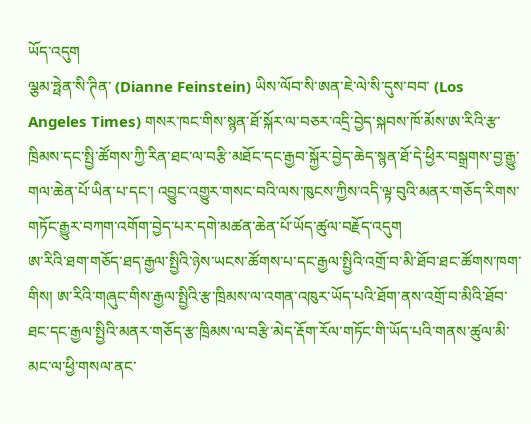ཡོད་འདུག
ལྕམ་ཧྥེན་སི་ཊིན་ (Dianne Feinstein) ཡིས་ལོབ་སི་ཨན་ཇེ་ལེ་སི་དུས་བབ་ (Los Angeles Times) གསར་ཁང་གིས་སྙན་ཐོ་སྐོར་ལ་བཅར་འདྲི་བྱེད་སྐབས་ཁོ་མོས་ཨ་རིའི་རྩ་ཁྲིམས་དང་སྤྱི་ཚོགས་ཀྱི་རིན་ཐང་ལ་བརྩི་མཐོང་དང་རྒྱབ་སྐྱོར་བྱེད་ཆེད་སྙན་ཐོ་དེ་ཕྱིར་བསྒྲགས་བྱ་རྒྱུ་གལ་ཆེན་པོ་ཡིན་པ་དང་། འབྱུང་འགྱུར་གསང་བའི་ལས་ཁུངས་ཀྱིས་འདི་ལྟ་བུའི་མནར་གཅོད་རིགས་གཏོང་རྒྱུར་བཀག་འགོག་བྱེད་པར་དགེ་མཚན་ཆེན་པོ་ཡོད་ཚུལ་བརྗོད་འདུག
ཨ་རིའི་ཐག་གཅོད་ཐད་རྒྱལ་སྤྱིའི་ཉེས་ཡངས་ཚོགས་པ་དང་རྒྱལ་སྤྱིའི་འགྲོ་བ་མི་ཐོབ་ཐང་ཚོགས་ཁག་གིས། ཨ་རིའི་གཞུང་གིས་རྒྱལ་སྤྱིའི་རྩ་ཁྲིམས་ལ་འགན་འཁུར་ཡོད་པའི་ཐོག་ནས་འགྲོ་བ་མིའི་ཐོབ་ཐང་དང་རྒྱལ་སྤྱིའི་མནར་གཅོད་རྩ་ཁྲིམས་ལ་བརྩི་མེད་རྡོག་རོལ་གཏོང་གི་ཡོད་པའི་གནས་ཚུལ་མི་མང་ལ་ཕྱི་གསལ་ནང་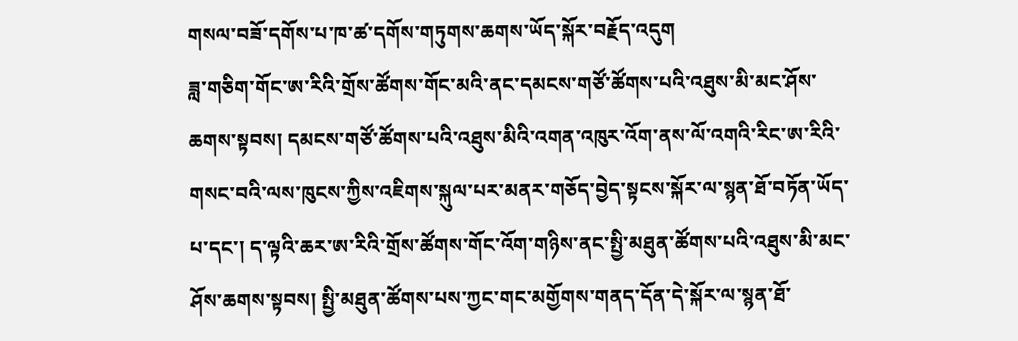གསལ་བཟོ་དགོས་པ་ཁ་ཚ་དགོས་གཏུགས་ཆགས་ཡོད་སྐོར་བརྗོད་འདུག
ཟླ་གཅིག་གོང་ཨ་རིའི་གྲོས་ཚོགས་གོང་མའི་ནང་དམངས་གཙོ་ཚོགས་པའི་འཐུས་མི་མང་ཤོས་ཆགས་སྟབས། དམངས་གཙོ་ཚོགས་པའི་འཐུས་མིའི་འགན་འཁུར་འོག་ནས་ལོ་འགའི་རིང་ཨ་རིའི་གསང་བའི་ལས་ཁུངས་ཀྱིས་འཇིགས་སྐུལ་པར་མནར་གཅོད་བྱེད་སྟངས་སྐོར་ལ་སྙན་ཐོ་བཏོན་ཡོད་པ་དང་། ད་ལྟའི་ཆར་ཨ་རིའི་གྲོས་ཚོགས་གོང་འོག་གཉིས་ནང་སྤྱི་མཐུན་ཚོགས་པའི་འཐུས་མི་མང་ཤོས་ཆགས་སྟབས། སྤྱི་མཐུན་ཚོགས་པས་ཀྱང་གང་མགྱོགས་གནད་དོན་དེ་སྐོར་ལ་སྙན་ཐོ་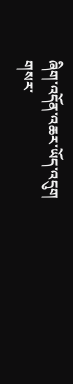ཞིག་འདོན་འཆར་ཡོད་འདུག
གསར་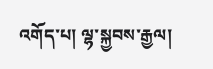འགོད་པ། ལྷ་སྐྱབས་རྒྱལ།